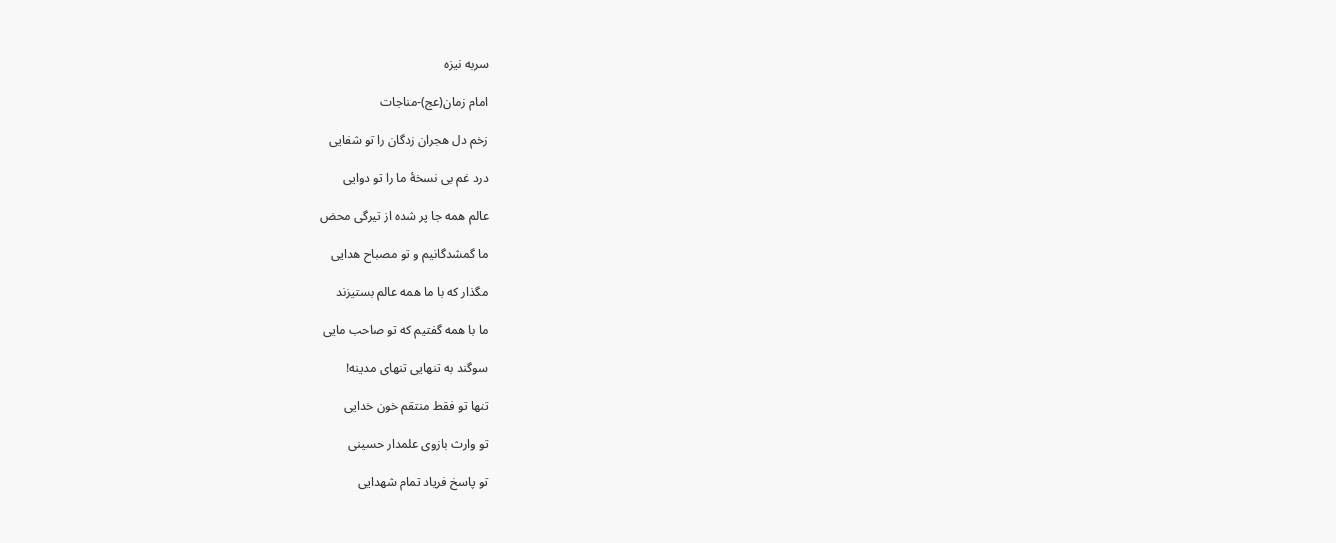سربه نیزه

امام زمان(عج)-مناجات

زخم دل هجران زدگان را تو شفایی

درد غم بی نسخۀ ما را تو دوایی

عالم همه جا پر شده از تیرگی محض

ما گمشدگانیم و تو مصباح هدایی

مگذار که با ما همه عالم بستیزند

ما با همه گفتیم که تو صاحب مایی

سوگند به تنهایی تنهای مدینه!

تنها تو فقط منتقم خون خدایی

تو وارث بازوی علمدار حسینی

تو پاسخ فریاد تمام شهدایی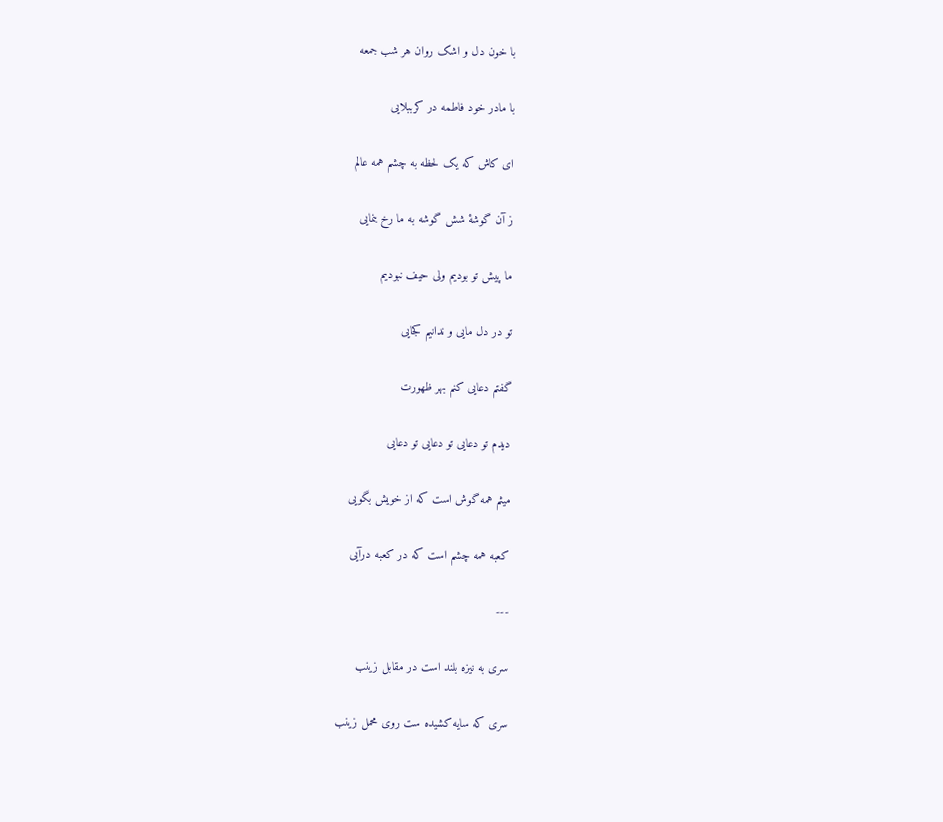با خون دل و اشک روان هر شب جمعه

با مادر خود فاطمه در کرببلایی

ای کاش که یک لحظه به چشم همه عالم

ز آن گوشۀ شش گوشه به ما رخ بنمایی

ما پیش تو بودیم ولی حیف نبودیم

تو در دل مایی و ندانیم کجایی

گفتم دعایی کنم بهر ظهورت

دیدم تو دعایی تو دعایی تو دعایی

میثم همه گوش است که از خویش بگویی

کعبه همه چشم است که در کعبه درآیی

---

سری به نیزه بلند است در مقابل زینب

سری که سایه کشیده ست روی محمل زینب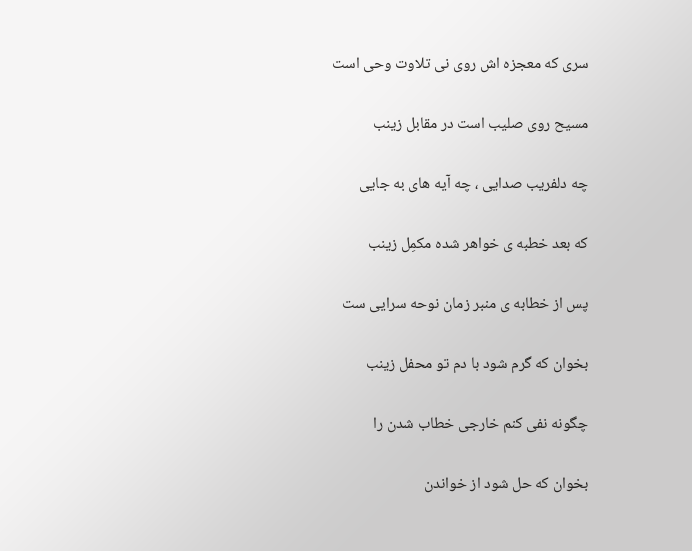سری که معجزه اش روی نی تلاوت وحی است

مسیح روی صلیب است در مقابل زینب

چه دلفریب صدایی ، چه آیه های به جایی

که بعد خطبه ی خواهر شده مکمِل زینب

پس از خطابه ی منبر زمان نوحه سرایی ست

بخوان که گرم شود با دم تو محفل زینب

چگونه نفی کنم خارجی خطاب شدن را

بخوان که حل شود از خواندن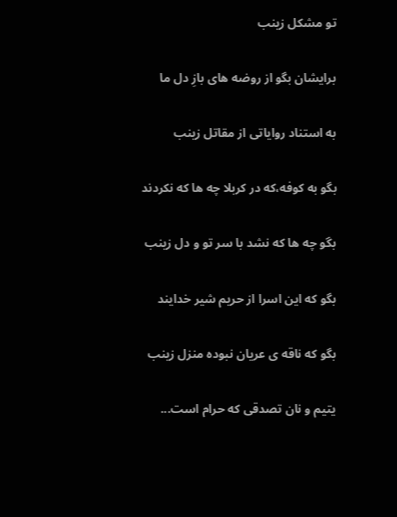تو مشکل زینب

برایشان بگو از روضه های بازِ دل ما

به استناد روایاتی از مقاتل زینب

بگو به کوفه،که در کربلا چه ها که نکردند

بگو چه ها که نشد با سر تو و دل زینب

بگو که این اسرا از حریم شیر خدایند

بگو که ناقه ی عریان نبوده منزل زینب

یتیم و نان تصدقی که حرام است...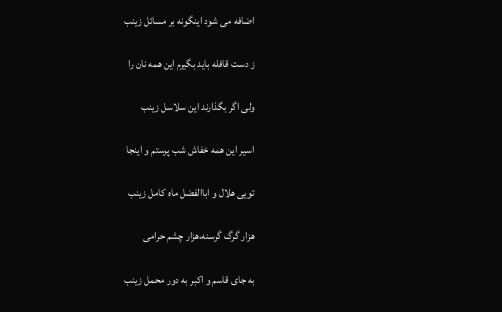اضافه می شود اینگونه بر مسائل زینب

ز دست قافله باید بگیرم این همه نان را

ولی اگر بگذارند این سلاسل زینب

اسیر این همه خفاش شب پرستم و اینجا

تویی هلال و اباالفضل ماه کامل زینب

هزار گرگ گرسنه،هزار چشم حرامی

به جای قاسم و اکبر به دور محمل زینب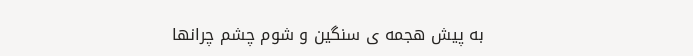به پیش هجمه ی سنگین و شوم چشم چرانها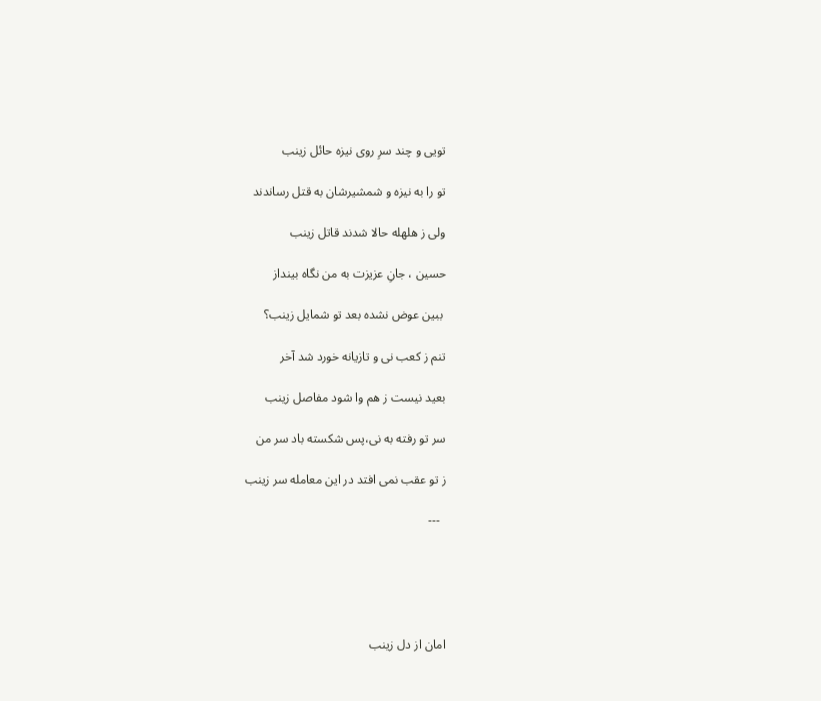تویی و چند سرِ روی نیزه حائل زینب

تو را به نیزه و شمشیرشان به قتل رساندند

ولی ز هلهله حالا شدند قاتل زینب

حسین ، جانِ عزیزت به من نگاه بینداز

 ببین عوض نشده بعد تو شمایل زینب؟

تنم ز کعب نی و تازیانه خورد شد آخر

بعید نیست ز هم وا شود مفاصل زینب

سر تو رفته به نی،پس شکسته باد سر من

ز تو عقب نمی افتد در این معامله سر زینب

  ---





امان از دل زینب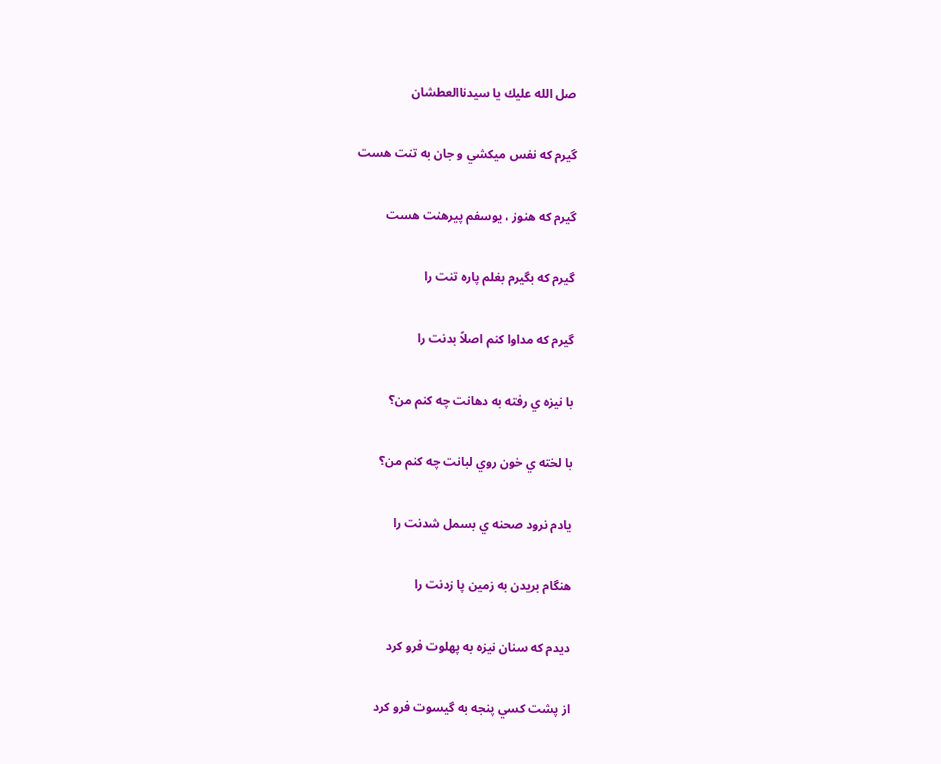صل الله عليك يا سيدناالعطشان

گيرم كه نفس ميكشي و جان به تنت هست

گيرم كه هنوز ، يوسفم پيرهنت هست

گيرم كه بگيرم بغلم پاره تنت را

گيرم كه مداوا كنم اصلاً بدنت را

با نيزه ي رفته به دهانت چه كنم من؟

با لخته ي خون روي لبانت چه كنم من؟

يادم نرود صحنه ي بسمل شدنت را

هنگام بريدن به زمين پا زدنت را

ديدم كه سنان نيزه به پهلوت فرو كرد

از پشت كسي پنجه به گيسوت فرو كرد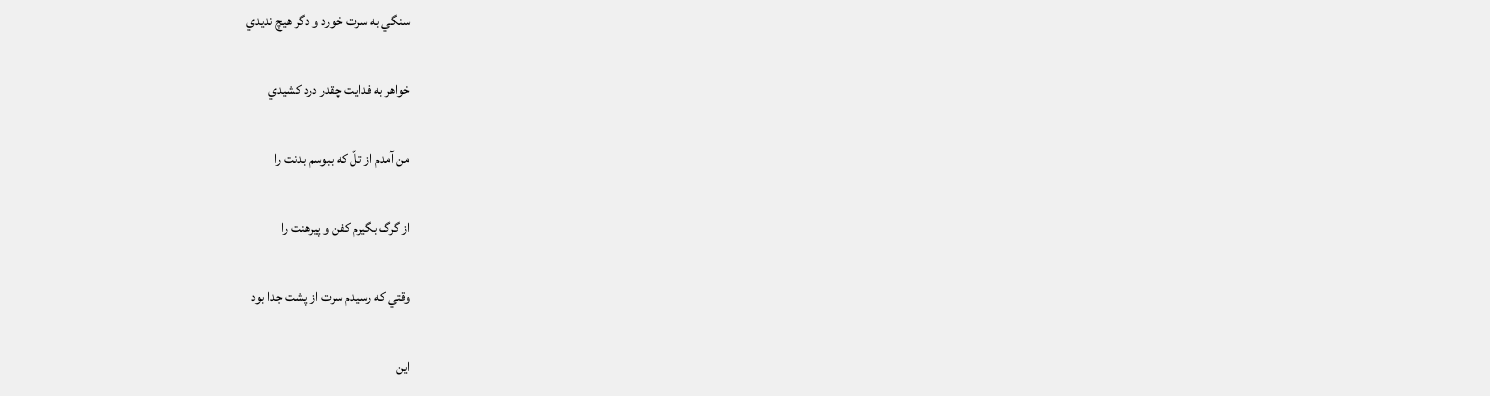سنگي به سرت خورد و دگر هيچ نديدي

خواهر به فدايت چقدر درد كشيدي

من آمدم از تلّ كه ببوسم بدنت را

از گرگ بگيرم كفن و پيرهنت را

وقتي كه رسيدم سرت از پشت جدا بود

اين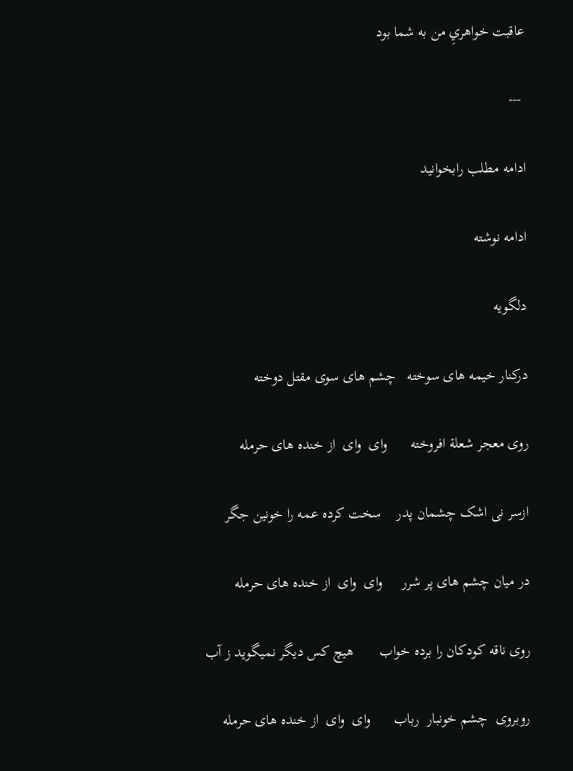عاقبت خواهريِ من به شما بود

 ---

ادامه مطلب رابخوانید

ادامه نوشته

دلگویه

درکنار خیمه های سوخته   چشم های سوی مقتل دوخته

روی معجر شعلة افروخته      وای  وای  از خنده های حرمله

ازسر نی اشک چشمان پدر    سخت کرده عمه را خونین جگر

در میان چشم های پر شرر     وای  وای  از خنده های حرمله

روی ناقه کودکان را برده خواب       هیچ کس دیگر نمیگوید ز آب

روبروی  چشم خونبار  رباب      وای  وای  از خنده های حرمله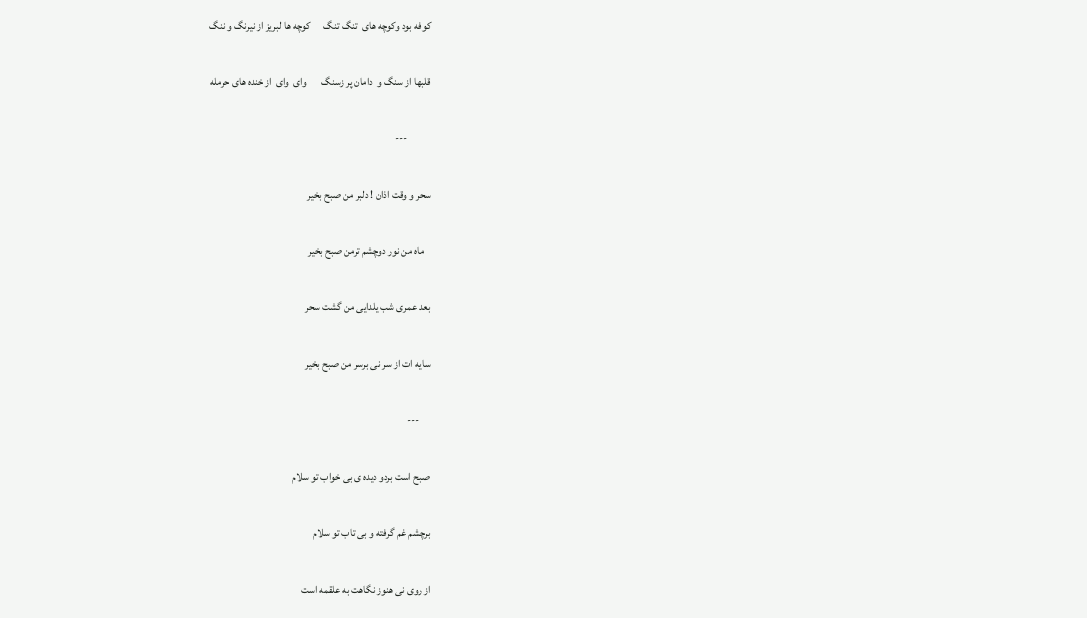کوفه بود وکوچه های  تنگ تنگ      کوچه ها لبریز از نیرنگ و ننگ

قلبها از سنگ و  دامان پر زسنگ       وای  وای  از خنده های حرمله

           ---

سحر و وقت اذان ! دلبر من صبح بخیر

   ماه من نور دوچشم ترمن صبح بخیر

بعد عمری شب یلدایی من گشت سحر

سایه ات از سر نی برسر من صبح بخیر

     ---

صبح است بردو دیده ی بی خواب تو سلام

برچشم غم گرفته و بی تاب تو سلام

از روی نی هنوز نگاهت به علقمه است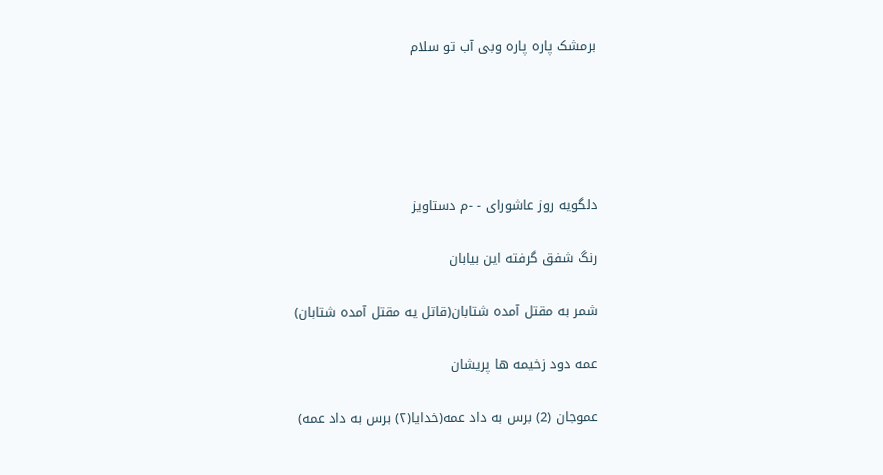برمشک پاره پاره وبی آب تو سلام





دلگویه روز عاشورای - -م دستاویز

رنگ شفق گرفته این بیابان

شمر به مقتل آمده شتابان(قاتل یه مقتل آمده شتابان)

عمه دود زخیمه ها پریشان

عموجان (2) برس به داد عمه(خدایا(۲) برس به داد عمه)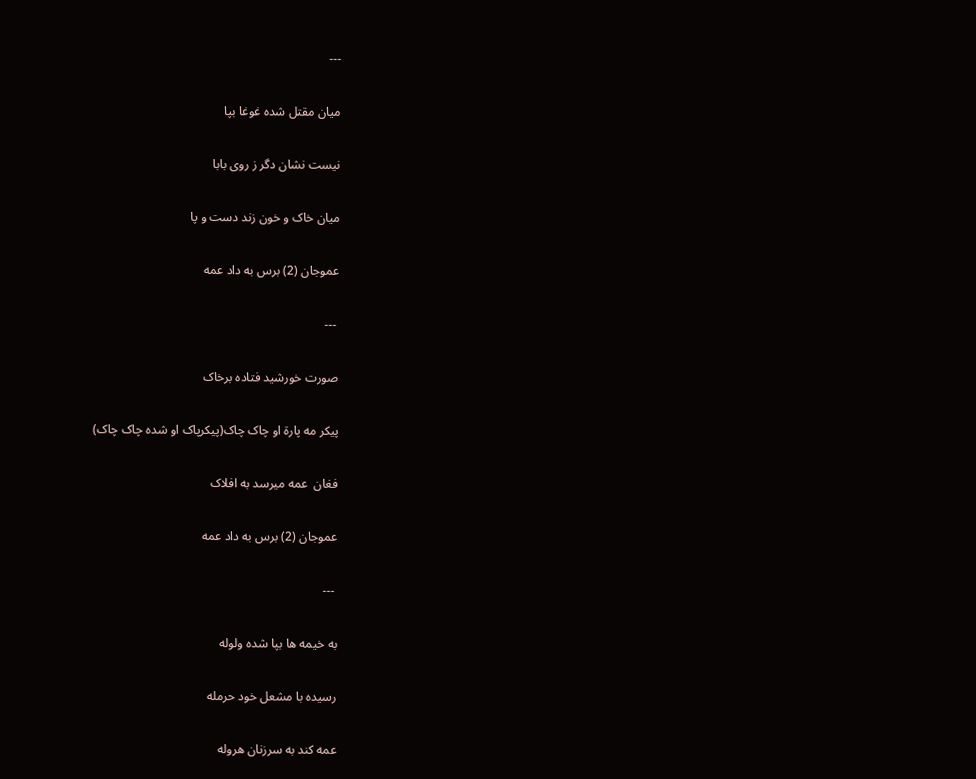---

میان مقتل شده غوغا بپا

نیست نشان دگر ز روی بابا

میان خاک و خون زند دست و پا

عموجان (2) برس به داد عمه

 ---

صورت خورشید فتاده برخاک

پیکر مه پارة او چاک چاک(پیکرپاک او شده چاک چاک)

فغان  عمه میرسد به افلاک

عموجان (2) برس به داد عمه

 ---

به خیمه ها بپا شده ولوله

رسیده با مشعل خود حرمله

عمه کند به سرزنان هروله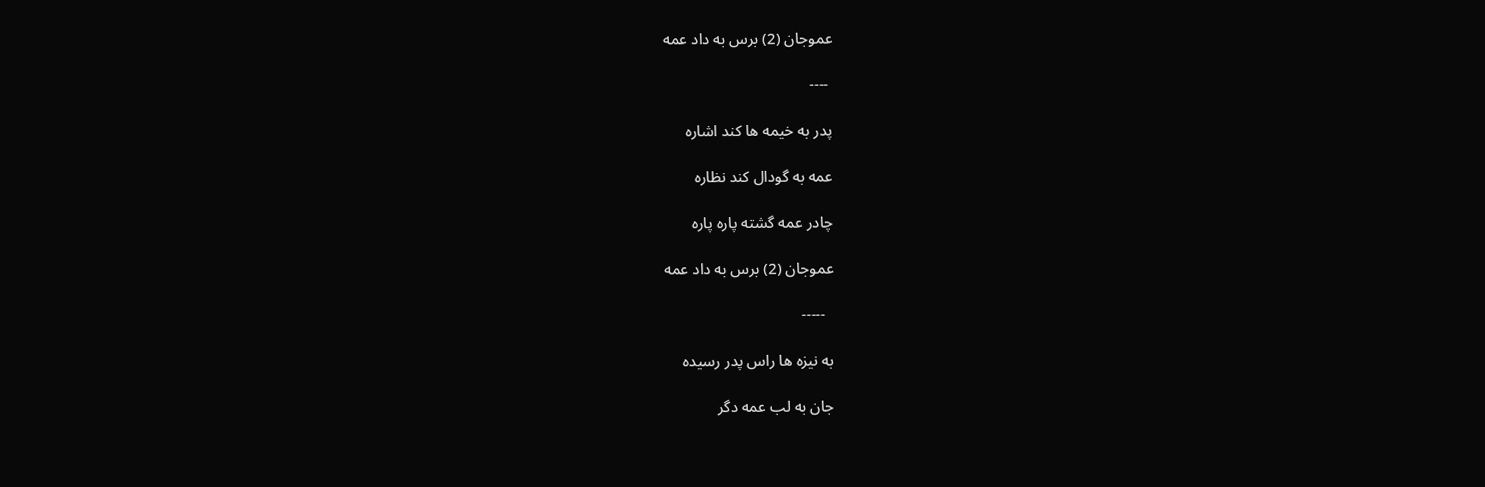عموجان (2) برس به داد عمه

 ----

پدر به خیمه ها کند اشاره

عمه به گودال کند نظاره

چادر عمه گشته پاره پاره

عموجان (2) برس به داد عمه

  -----

به نیزه ها راس پدر رسیده

جان به لب عمه دگر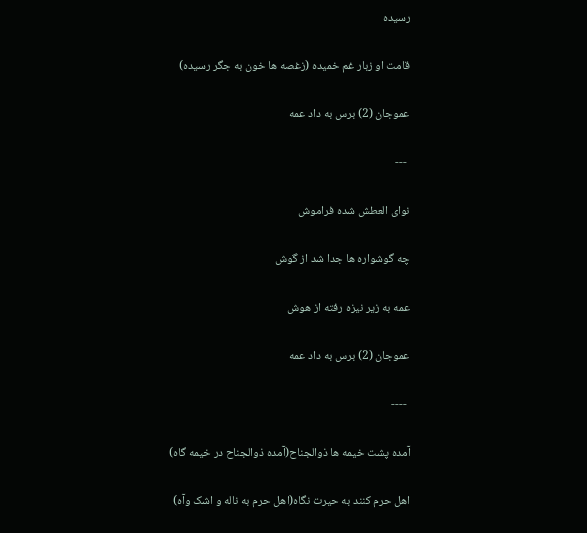رسیده

قامت او زبار غم خمیده (زغصه ها خون به جگر رسیده)

عموجان (2) برس به داد عمه

 ---

نوای العطش شده فراموش

چه گوشواره ها جدا شد از گوش

عمه به زیر نیزه رفته از هوش

عموجان (2) برس به داد عمه

 ----

آمده پشت خیمه ها ذوالجناح(آمده ذوالجناح در خیمه گاه)

اهل حرم کنند به حیرت نگاه(اهل حرم به ناله و اشک وآه)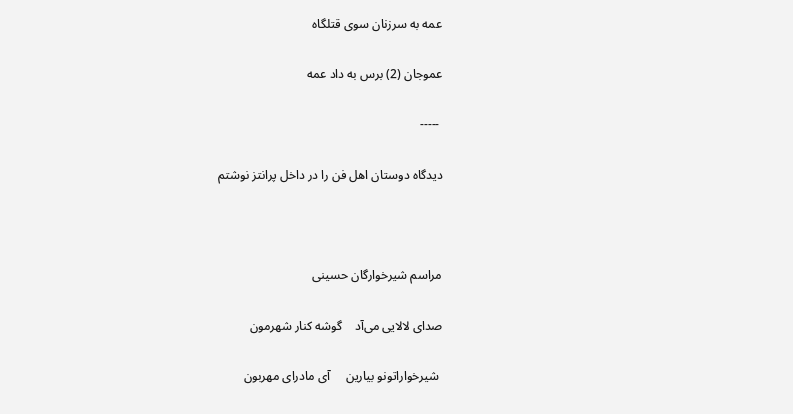عمه به سرزنان سوی قتلگاه

عموجان (2) برس به داد عمه

 -----

دیدگاه دوستان اهل فن را در داخل پرانتز نوشتم



مراسم شیرخوارگان حسینی

صدای لالایی می‌آد    گوشه کنار شهرمون

 شیرخواراتونو بیارین     آی مادرای مهربون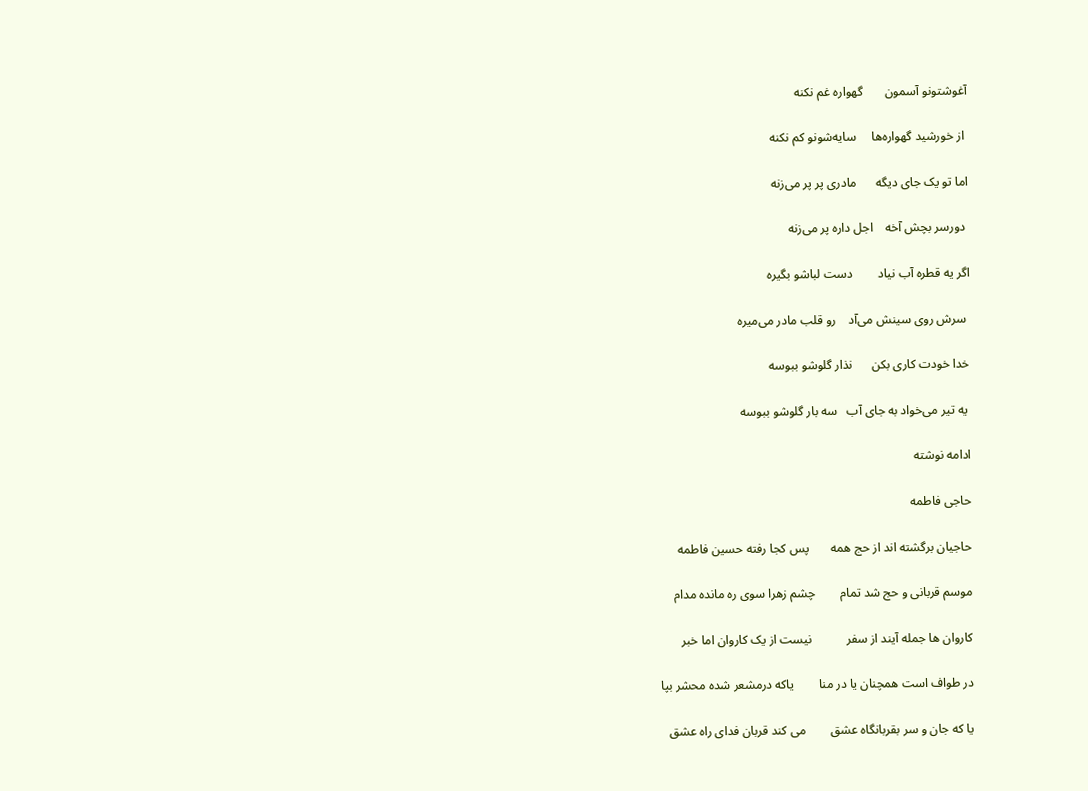آغوشتونو آسمون       گهواره غم نکنه

 از خورشید گهواره‌ها     سایه‌شونو کم نکنه

اما تو یک جای دیگه      مادری پر پر می‌زنه

 دورسر بچش‌ آخه    اجل داره پر می‌زنه

اگر یه قطره آب نیاد        دست لباشو بگیره

 سرش روی سینش‌ می‌آد    رو قلب مادر می‌میره

خدا خودت کاری بکن      نذار گلوشو ببوسه

 یه تیر می‌خواد به جای آب   سه بار گلوشو ببوسه

ادامه نوشته

حاجی فاطمه

حاجیان برگشته اند از حج همه       پس کجا رفته حسین فاطمه

موسم قربانی و حج شد تمام        چشم زهرا سوی ره مانده مدام

کاروان ها جمله آیند از سفر           نیست از یک کاروان اما خبر

در طواف است همچنان یا در منا        یاکه درمشعر شده محشر بپا

یا که جان و سر بقربانگاه عشق        می کند قربان فدای راه عشق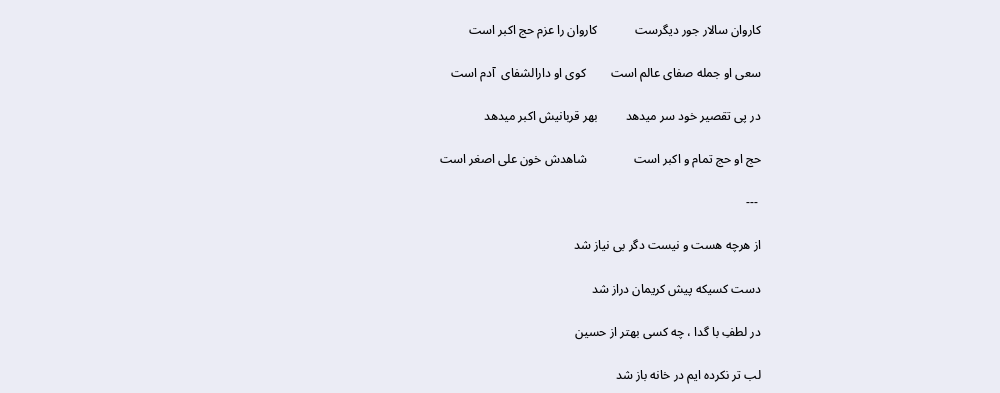کاروان سالار جور دیگرست            کاروان را عزم حج اکبر است

سعی او جمله صفای عالم است        کوی او دارالشفای  آدم است

در پی تقصیر خود سر میدهد         بهر قربانیش اکبر میدهد

حج او حج تمام و اکبر است               شاهدش خون علی اصغر است

 ---

از هرچه هست و نیست دگر بی نیاز شد

دست کسیکه پیش کریمان دراز شد

در لطفِ با گدا ، چه کسی بهتر از حسین

لب تر نکرده ایم در خانه باز شد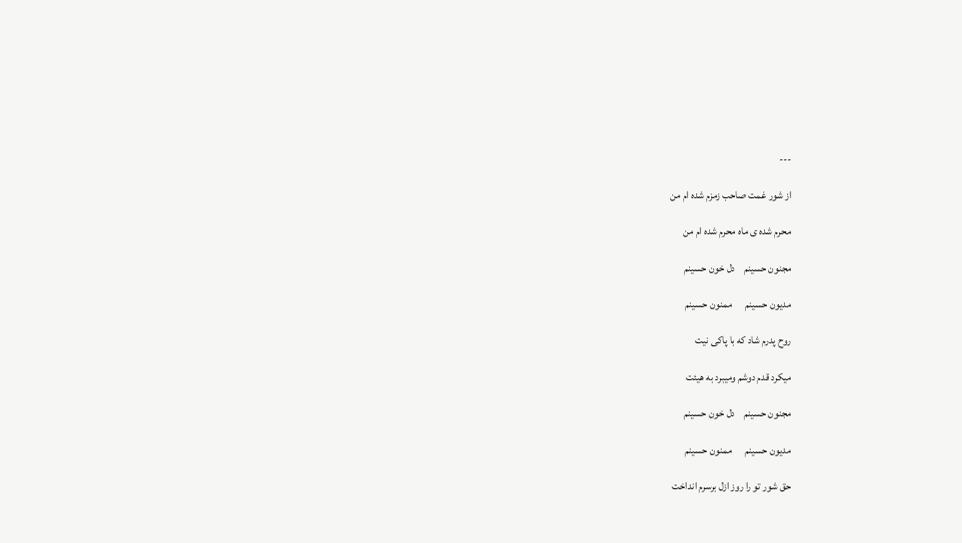---

از شور غمت صاحب زمزم شده ام من

محرم شده ی ماه محرم شده ام من

مجنون حسینم    دل خون حسینم

مدیون حسینم      ممنون حسینم

روح پدرم شاد که با پاکی نیت

میکرد قدم دوشم ومیبرد به هیئت

مجنون حسینم    دل خون حسینم

مدیون حسینم      ممنون حسینم

حق شور تو را روز ازل برسرم انداخت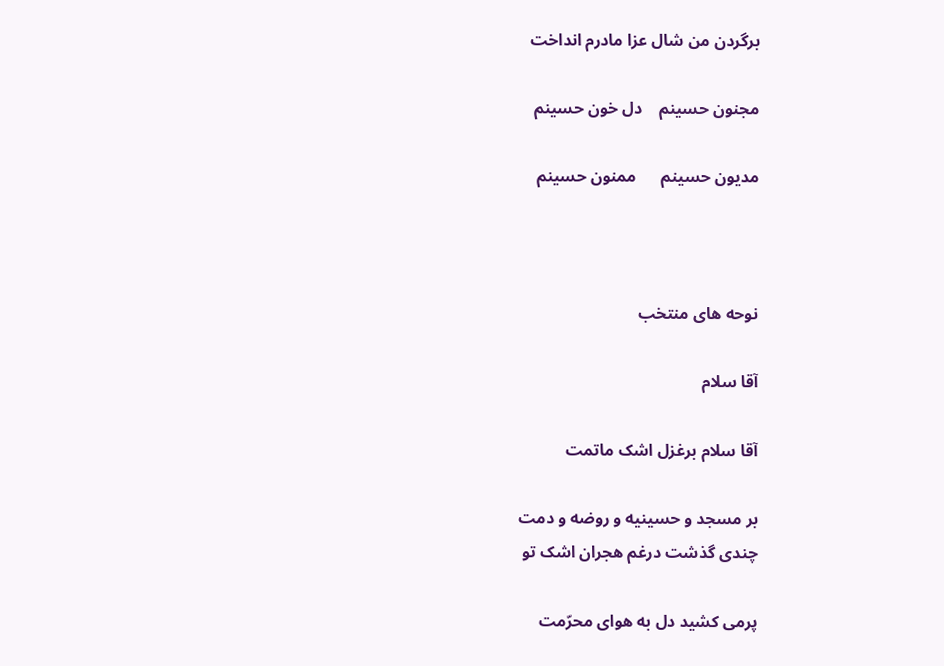برگردن من شال عزا مادرم انداخت

مجنون حسینم    دل خون حسینم

مدیون حسینم      ممنون حسینم



نوحه های منتخب

آقا سلام

آقا سلام برغزل اشک ماتمت

بر مسجد و حسینیه و روضه و دمت
چندی گذشت درغم هجران اشک تو

پرمی کشید دل به هوای محرّمت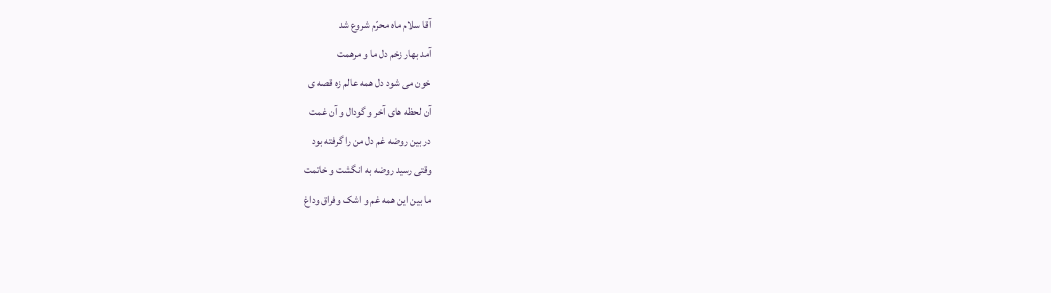آقا سلام ماه محرّم شروع شد
آمد بهار زخم دل ما و مرهمت
خون می شود دل همه عالم زه قصه ی
آن لحظه های آخر و گودال و آن غمت
در بین روضه غم دل من را گرفته بود
وقتی رسید روضه به انگشت و خاتمت
ما بین این همه غم و اشک وفراق وداغ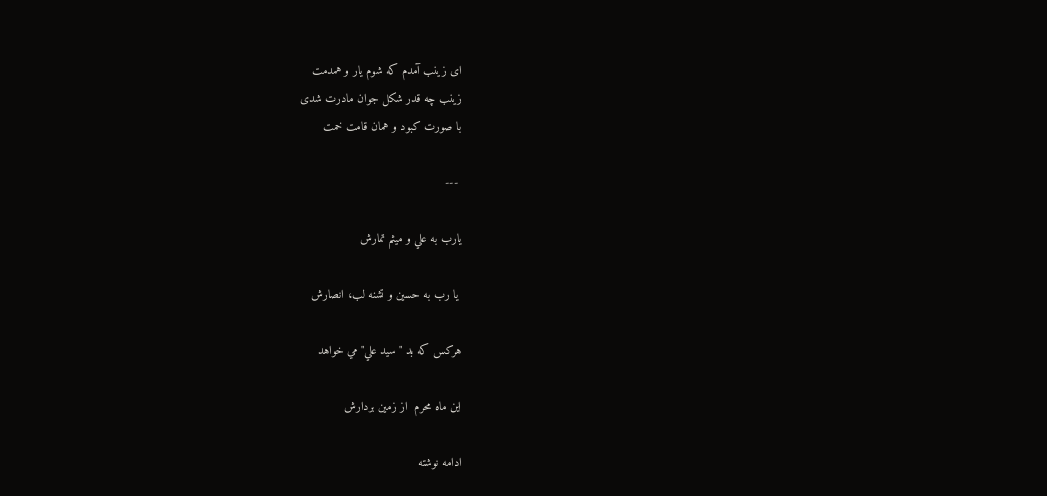ای زینب آمدم که شوم یار و همدمت
زینب چه قدر شکل جوان مادرت شدی
با صورت کبود و همان قامت خمت

 ---

يارب به علي و ميثم تمارش

 يا رب به حسين و تشنه لب، انصارش

هركس كه بد "سيد علي" مي خواهد

اين ماه محرم  از زمين بردارش

ادامه نوشته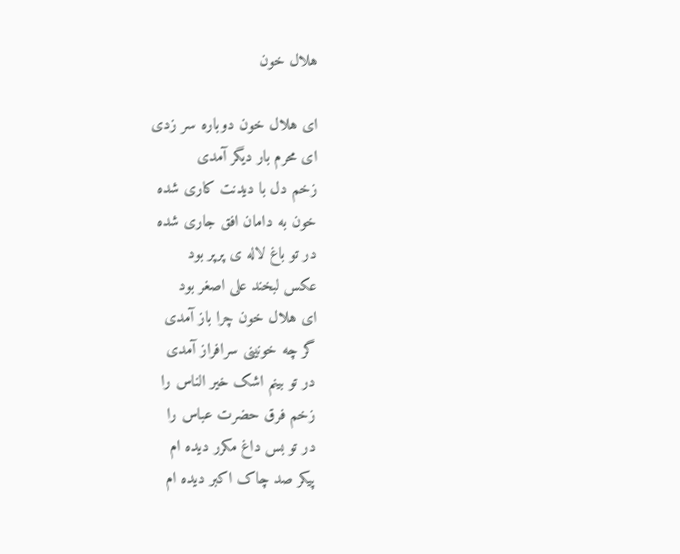هلال خون

ای هلال خون دوباره سر زدی
ای محرم بار دیگر آمدی
زخم دل با دیدنت کاری شده
خون به دامان افق جاری شده
در تو باغ لاله ی پرپر بود
عکس لبخند علی اصغر بود
ای هلال خون چرا باز آمدی
گر چه خونینی سرافراز آمدی
در تو بینم اشک خیر الناس را
زخم فرق حضرت عباس را
در تو بس داغ مکرر دیده ام
پیکر صد چاک اکبر دیده ام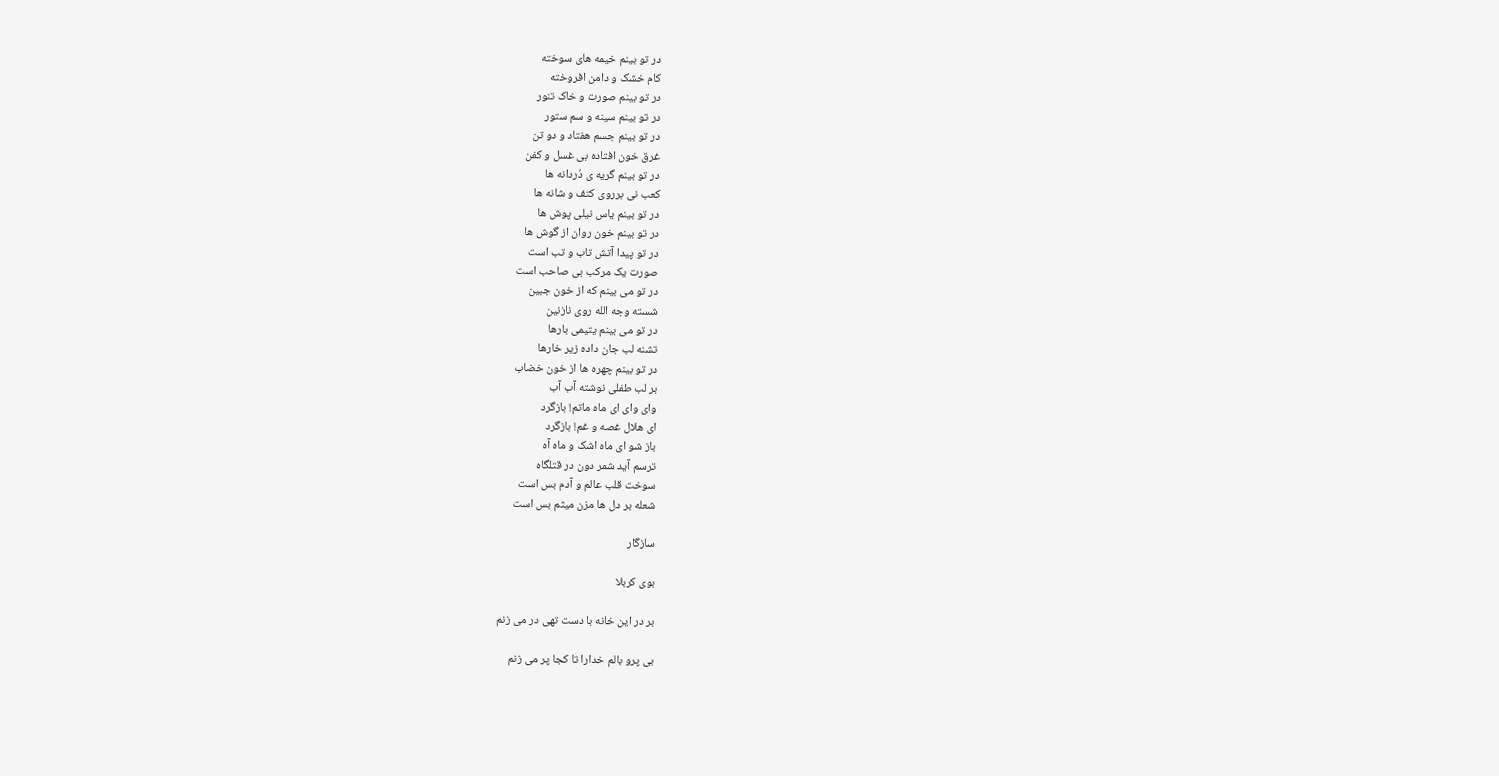در تو بینم خیمه های سوخته
کام خشک و دامن افروخته
در تو بینم صورت و خاک تنور
در تو بینم سینه و سم ستور
در تو بینم جسم هفتاد و دو تن
غرق خون افتاده بی غسل و کفن
در تو بینم گریه ی دُردانه ها
کعب نی برروی کتف و شانه ها
در تو بینم یاس نیلی پوش ها
در تو بینم خون روان از گوش ها
در تو پیدا آتش تاب و تب است
صورت یک مرکب بی صاحب است
در تو می بینم که از خون جبین
شسته وجه الله روی نازنین
در تو می بینم یتیمی بارها
تشنه لب جان داده زیر خارها
در تو بینم چهره ها از خون خضاب
بر لب طفلی نوشته آب آب
وای وای ای ماه ماتم! بازگرد
ای هلال غصه و غم! بازگرد
باز شو ای ماه اشک و ماه آه
ترسم آید شمر دون در قتلگاه
سوخت قلب عالم و آدم بس است
شعله بر دل ها مزن میثم بس است

سازگار

بوی کربلا

بر در این خانه با دست تهی در می زنم

بی پرو بالم خدارا تا کجا پر می زنم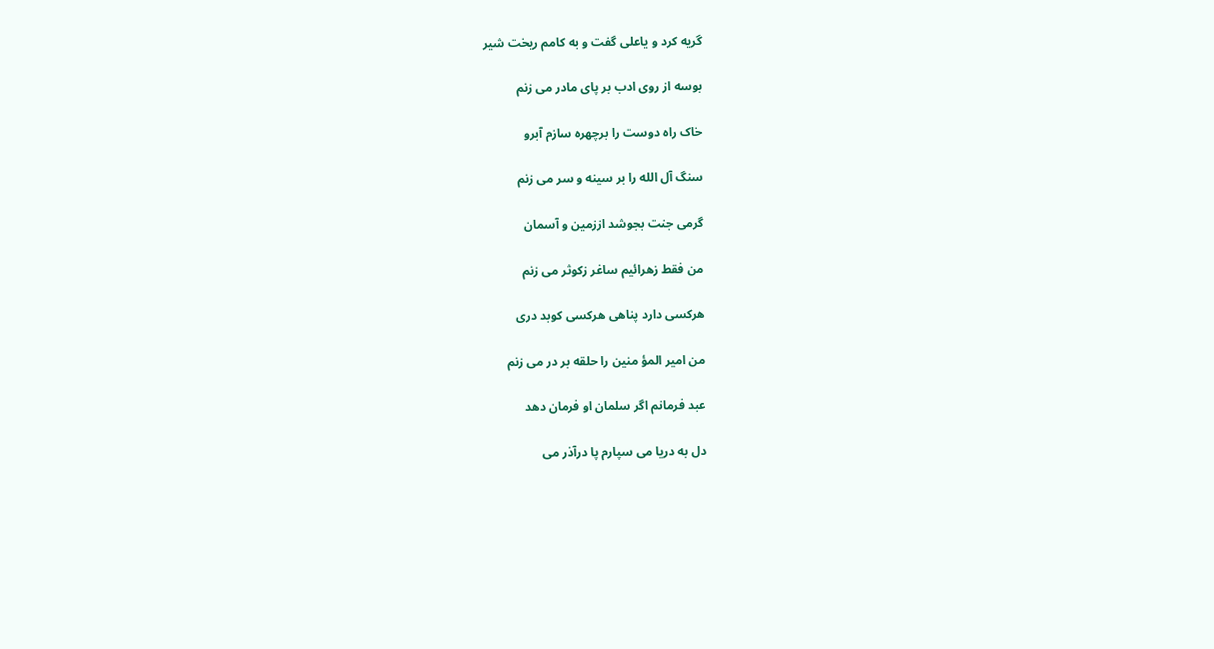گریه کرد و یاعلی گفت و به کامم ریخت شیر

بوسه از روی ادب بر پای مادر می زنم

خاک راه دوست را برچهره سازم آبرو

سنگ آل الله را بر سینه و سر می زنم

گرمی جنت بجوشد اززمین و آسمان

من فقط زهرائیم ساغر زکوثر می زنم

هرکسی دارد پناهی هرکسی کوبد دری

من امیر المؤ منین را حلقه بر در می زنم

عبد فرمانم اگر سلمان او فرمان دهد

دل به دریا می سپارم پا درآذر می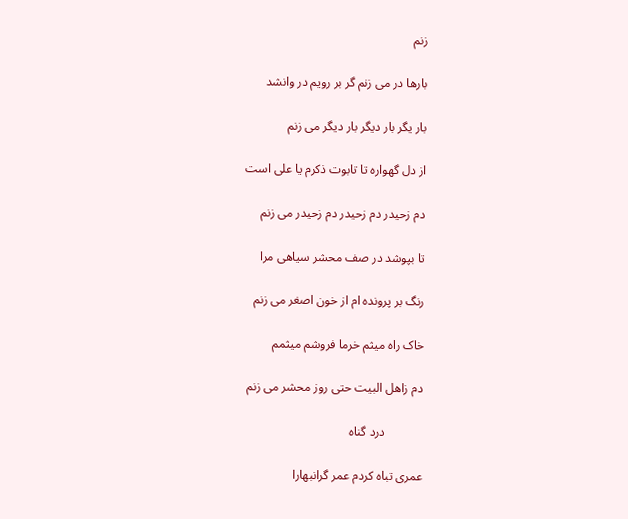زنم

بارها در می زنم گر بر رویم در وانشد

بار یگر بار دیگر بار دیگر می زنم

از دل گهواره تا تابوت ذکرم یا علی است

دم زحیدر دم زحیدر دم زحیدر می زنم

تا بپوشد در صف محشر سیاهی مرا

رنگ بر پرونده ام از خون اصغر می زنم

خاک راه میثم خرما فروشم میثمم

دم زاهل البیت حتی روز محشر می زنم

            درد گناه

عمری تباه کردم عمر گرانبهارا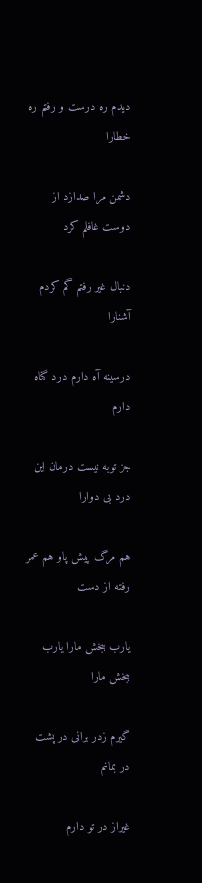دیدم ره درست و رفتم ره خطارا

دشمن مرا صدازد از دوست غافلم کرد

دنبال غیر رفتم گم کردم آشنارا

درسینه آه دارم درد گناه دارم

جز توبه نیست درمان این درد بی دوارا

هم مرگ پیش پاو هم عمر رفته از دست

یارب ببخش مارا یارب ببخش مارا

گیرم زدر برانی در پشت در بمانم

غیراز در تو دارم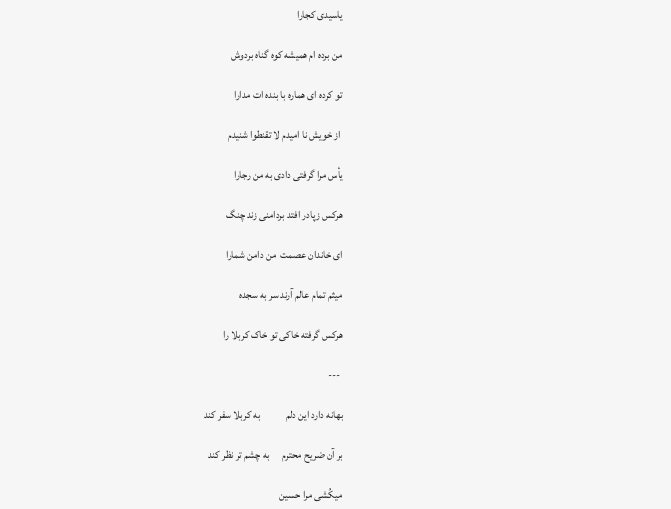یاسیدی کجارا

من برده ام همیشه کوه گناه بردوش

تو کرده ای هماره با بنده ات مدارا

 از خویش نا امیدم لا تقنطوا شنیدم

یأس مرا گرفتی دادی به من رجارا

هرکس زپادر افتد بردامنی زند چنگ

ای خاندان عصمت  من دامن شمارا

میثم تمام عالم آرند سر به سجده

هرکس گرفته خاکی تو خاک کربلا را

 ---

بهانه دارد این دلم            به كربلا سفر كند

بر آن ضریح محترم      به چشم تر نظر كند

میكُشی مرا حسین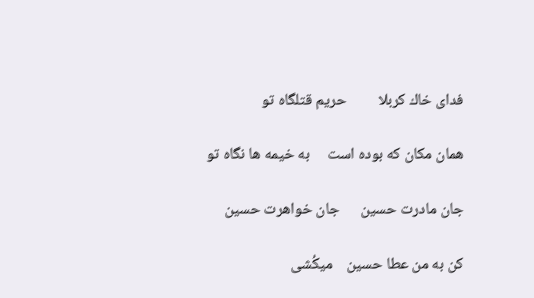فدای خاك كربلا         حریم قتلگاه تو

همان مكان كه بوده است     به خیمه ها نگاه تو

جان مادرت حسین      جان خواهرت حسین

كن به من عطا حسین    میكُشی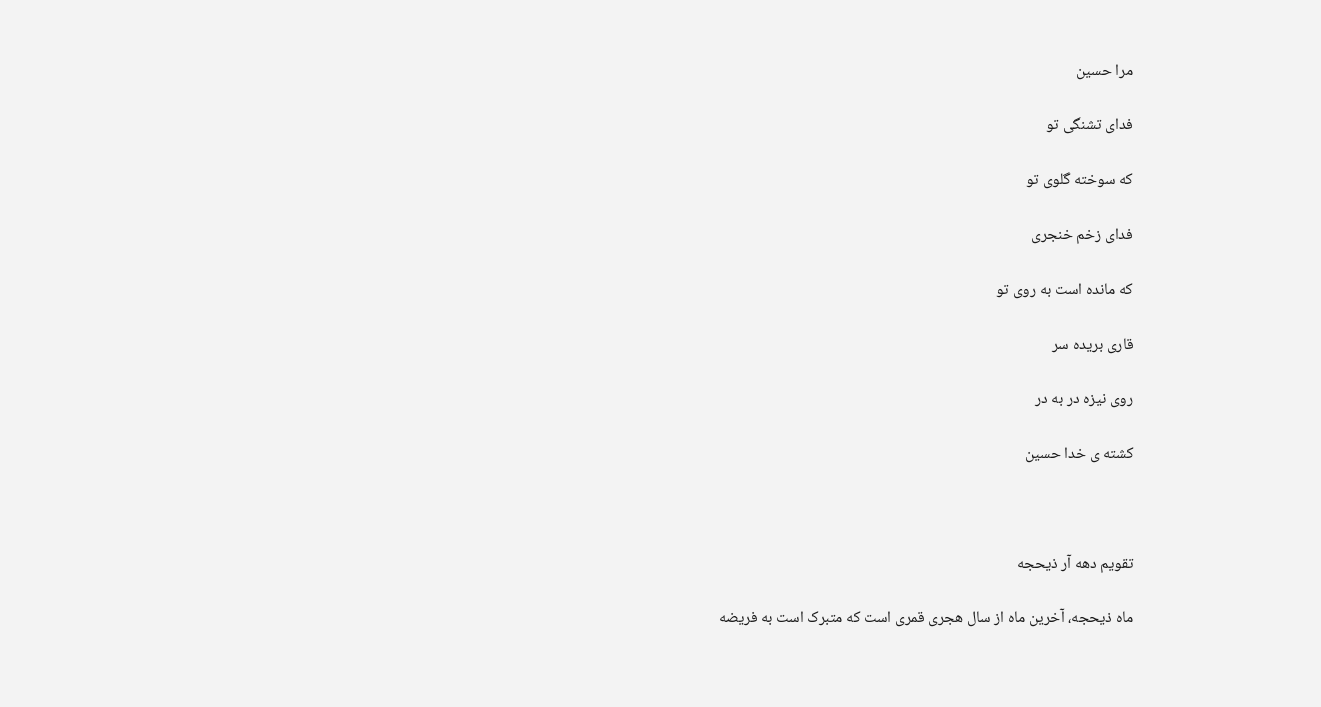مرا حسین

فدای تشنگی تو

كه سوخته گلوی تو

فدای زخم خنجری

كه مانده است به روی تو

قاری بریده سر

روی نیزه در به در

كشته ی خدا حسین



تقویم دهه آر ذیحجه

ماه ذیحجه، آخرین ماه از سال هجری قمری است که متبرک است به فریضه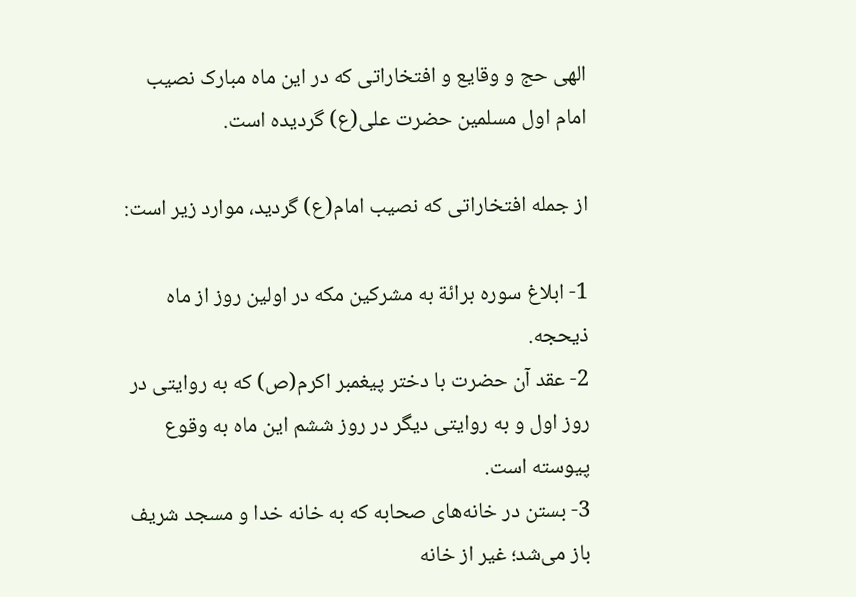الهی حج و وقایع و افتخاراتی که در این ماه مبارک نصیب امام اول مسلمین حضرت علی(ع) گردیده است.

از جمله افتخاراتی که نصیب امام(ع) گردید، موارد زیر است:

1- ابلاغ سوره برائة به مشرکین مکه در اولین روز از ماه ذیحجه.
2- عقد آن حضرت با دختر پیغمبر اکرم(ص) که به روایتی در روز اول و به روایتی دیگر در روز ششم این ماه به وقوع پیوسته است.
3- بستن در خانه‌های صحابه که به خانه خدا و مسجد شریف باز می‌شد‌؛ غیر از خانه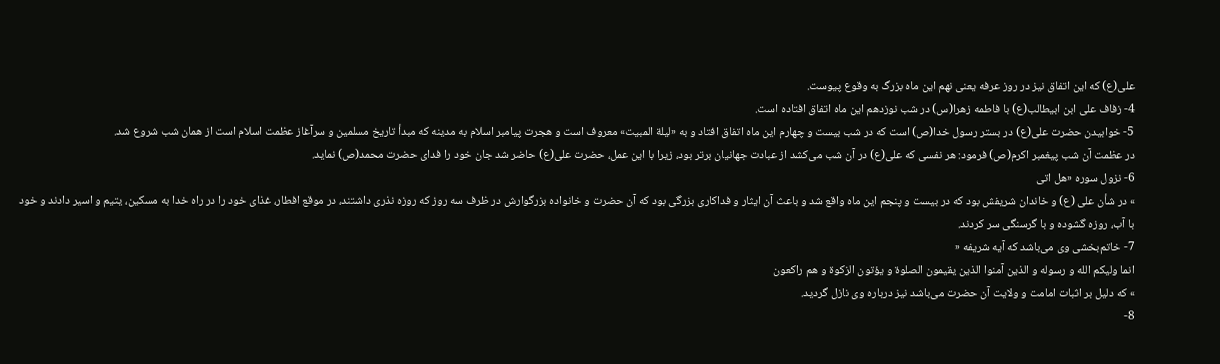علی(ع) که این اتفاق نیز در روز عرفه یعنی نهم این ماه بزرگ به وقوع پیوست.
4- زفاف علی ابن ابیطالب(ع) با فاطمه زهرا(س) در شب نوزدهم این ماه اتفاق افتاده است.
5- خوابیدن حضرت علی(ع) در بستر رسول خدا(ص) است که در شب بیست و چهارم این ماه اتفاق افتاد و به «لیلة المبیت» معروف است و هجرت پیامبر اسلام به مدینه که مبدأ تاریخ مسلمین و سرآغاز عظمت اسلام است از همان شب شروع شد.
در عظمت آن شب پیغمبر اکرم(ص) فرمود: هر نفسی که علی(ع) در آن شب می‌کشد از عبادت جهانیان برتر بود، زیرا با این عمل، حضرت علی(ع) حاضر شد جان خود را فدای حضرت محمد(ص) نماید.
6- نزول سوره «هل اتی
» در شأن علی (ع) و خاندان شریفش بود که در بیست و پنجم این ماه واقع شد و باعث آن ایثار و فداکاری بزرگی بود که آن حضرت و خانواده بزرگوارش در ظرف سه روز که روزه نذری داشتند، در موقع افطار، غذای خود را در راه خدا به مسکین، یتیم و اسیر دادند و خود با آب، روزه گشوده و با گرسنگی سر کردند.
7- خاتم‌بخشی وی می‌باشد که آیه شریفه «
انما ولیکم الله و رسوله و الذین آمنوا الذین یقیمون الصلوة و یؤتون الزکوة و هم راکعون
» که دلیل بر اثبات امامت و ولایت آن حضرت می‌باشد نیز درباره وی نازل گردید.
8-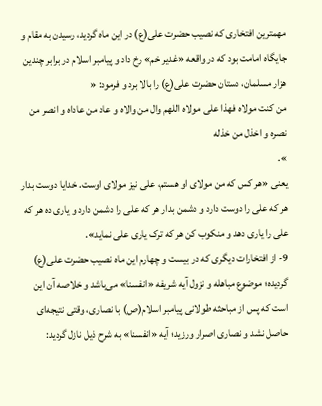مهمترین افتخاری که نصیب حضرت علی(ع) در این ماه گردید، رسیدن به مقام و جایگاه امامت بود که در واقعه «غدیر خم» رخ داد و پیامبر اسلام در برابر چندین هزار مسلمان، دستان حضرت علی(ع) را بالا برد و فرمود: «
من کنت مولاه فهذا علی مولاه اللهم وال من والاه و عاد من عاداه و انصر من نصره و اخذل من خذله
».
یعنی «هر کس که من مولای او هستم، علی نیز مولای اوست. خدایا دوست بدار هر که علی را دوست دارد و دشمن بدار هر که علی را دشمن دارد و یاری ده هر که علی را یاری دهد و منکوب کن هر که ترک یاری علی نماید».
9- از افتخارات دیگری که در بیست و چهارم این ماه نصیب حضرت علی(ع) گردیده؛ موضوع مباهله و نزول آیه شریفه «انفسنا» می‌باشد و خلاصه آن این است که پس از مباحثه طولانی پیامبر اسلام(ص) با نصاری، وقتی نتیجه‌ای حاصل نشد و نصاری اصرار ورزید؛ آیه «انفسنا» به شرح ذیل نازل گردید: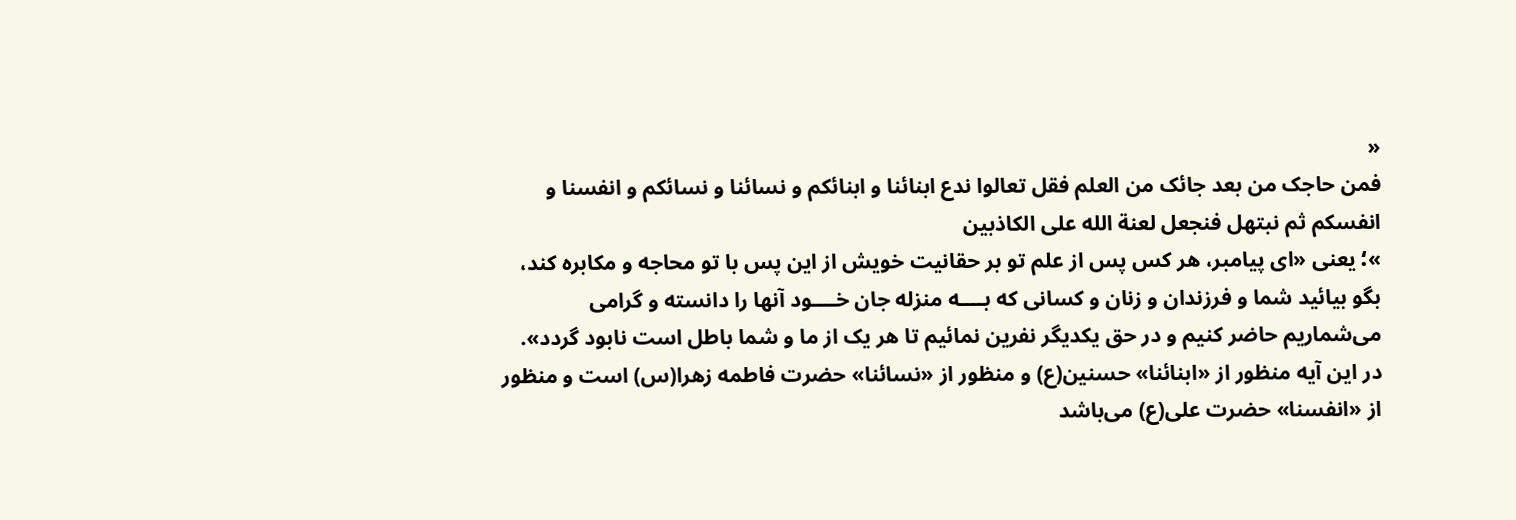«
فمن حاجک من بعد جائک من العلم فقل تعالوا ندع ابنائنا و ابنائکم و نسائنا و نسائکم و انفسنا و انفسکم ثم نبتهل فنجعل لعنة الله علی الکاذبین
»؛ یعنی «ای پیامبر، هر کس پس از علم تو بر حقانیت خویش از این پس با تو محاجه و مکابره کند، بگو بیائید شما و فرزندان و زنان و کسانی که بــــه منزله جان خــــود آنها را دانسته و گرامی می‌شماریم حاضر کنیم و در حق یکدیگر نفرین نمائیم تا هر یک از ما و شما باطل است نابود گردد».
در این آیه منظور از «ابنائنا» حسنین(ع) و منظور از «نسائنا» حضرت فاطمه زهرا(س) است و منظور از «انفسنا» حضرت علی(ع) می‌باشد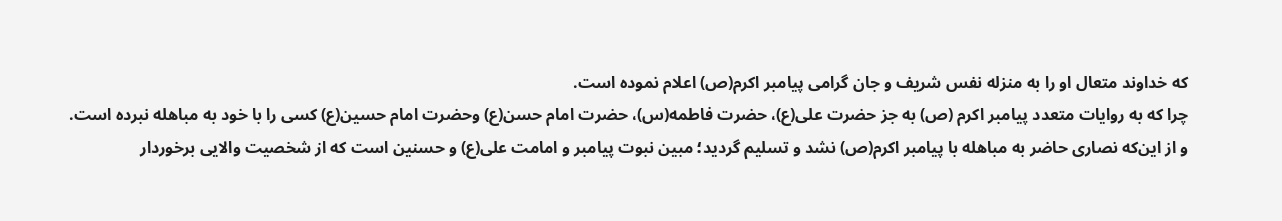که خداوند متعال او را به منزله نفس شریف و جان گرامی پیامبر اکرم(ص) اعلام نموده است.
چرا که به روایات متعدد پیامبر اکرم (ص) به جز حضرت علی(ع)، حضرت فاطمه(س)، حضرت امام حسن(ع) وحضرت امام حسین(ع) کسی را با خود به مباهله نبرده است.
و از این‌که نصاری حاضر به مباهله با پیامبر اکرم(ص) نشد و تسلیم گردید‌؛ مبین نبوت پیامبر و امامت علی(ع) و حسنین است که از شخصیت والایی برخوردار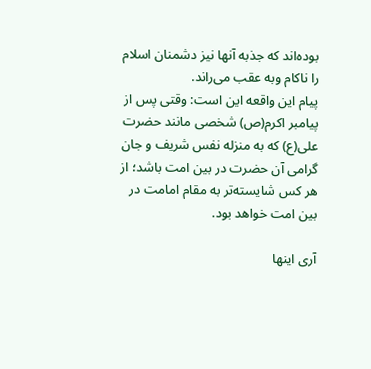بوده‌اند که جذبه آنها نیز دشمنان اسلام را ناکام وبه عقب می‌راند.
پیام این واقعه این است‌: وقتی پس از پیامبر اکرم(ص) شخصی مانند حضرت علی(ع) که به منزله نفس شریف و جان گرامی آن حضرت در بین امت باشد‌؛ از هر کس شایسته‌تر به مقام امامت در بین امت خواهد بود.

آری اینها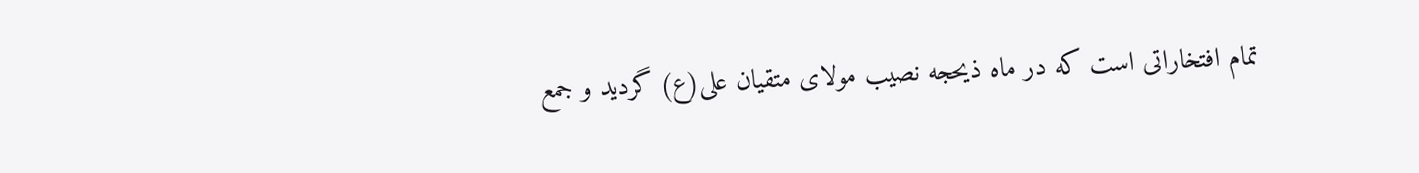تمام افتخاراتی است که در ماه ذیحجه نصیب مولای متقیان علی(ع) گردید و جمع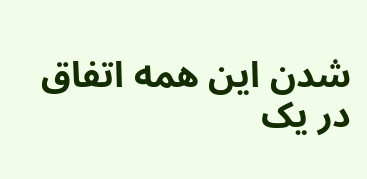شدن این همه اتفاق در یک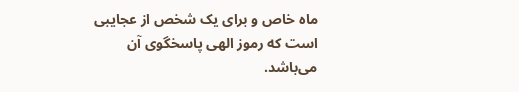ماه خاص و برای یک شخص از عجایبی است که رموز الهی پاسخگوی آن می‌باشد.